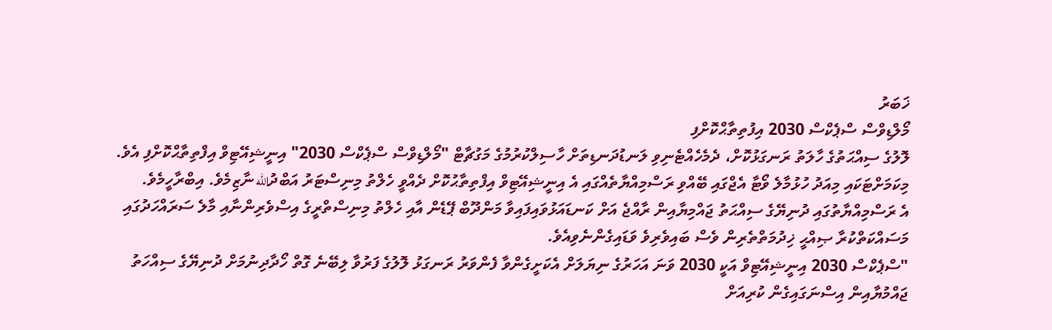ޚަބަރު
މޯލްޑިވްސް ސްޕެކްސް 2030 އިފުތިތާޙްކޮށްފި
ލޮލުގެ ސިއްޙަތުގެ ހާލަތު ރަނގަޅުކޮށް، ދެމެހެއްޓެނިވި ލަނޑުދަނޑިތަށް ހާސިލްކުރުމުގެ މަގުޗާޓް "މޯލްޑިވްސް ސްޕެކްސް 2030" އިނީޝިއޭޓިވް އިފްތިތާޙްކޮށްފި އެވެ.
މިކަމަށްޓަކައި މިއަދު ހުޅުމާލެ ވޯޓާ އެޖްގައި ބޭއްވި ރަސްމިއްޔާތެއްގައި އެ އިނީޝިއޭޓިވް އިފްތިތާޙުކޮށް ދެއްވީ ހެލްތު މިނިސްޓަރު އަބްދުالله ނާޒިމެވެ. އިބްރާހީމެވެ.
އެ ރަސްމިއްޔާތުގައި ދުނިޔޭގެ ސިއްޙަތު ޖައްމިޔާއިން ރާއްޖެ އަށް ކަނޑައަޅުވައިފައިވާ މަންދޫބް ޕޭޑެން އާއި ހެލްތު މިނިސްތްރީގެ އިސްވެރިންނާއި މާލެ ސަރައްހަދުގައި މަސައްކަތްކުރާ ޞިއްޙީ ޚިދުމަތްތެރިން ވެސް ބައިވެރިވެ ވަޑައިގެންނެވިއެވެ.
"ސްޕެކްސް 2030 އިނީޝިއޭޓިވް އަކީ 2030 ވަނަ އަހަރުގެ ނިޔަލަށް އެކަށީގެންވާ ފެންވަރު ރަނގަޅު ލޮލުގެ ފަރުވާ ލިބޭނެ ގޮތް ހޯދާދިނުމަށް ދުނިޔޭގެ ސިއްހަތު ޖައްމުޔާއިން އިސްނަގައިގެން ކުރިއަށް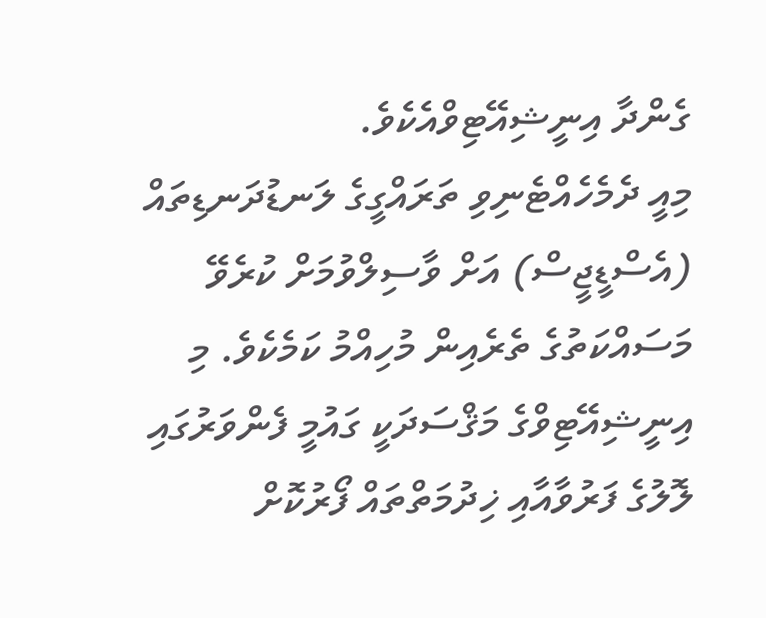ގެންދާ އިނީޝިއޭޓިވްއެކެވެ.
މިއީ ދެމެހެއްޓެނިވި ތަރައްގީގެ ލަނޑުދަނޑިތައް (އެސްޑީޖީސް) އަށް ވާސިލްވުމަށް ކުރެވޭ މަސައްކަތުގެ ތެރެއިން މުހިއްމު ކަމެކެވެ. މި އިނީޝިއޭޓިވްގެ މަޤްސަދަކީ ގައުމީ ފެންވަރުގައި ލޮލުގެ ފަރުވާއާއި ޚިދުމަތްތައް ފޯރުކޮށް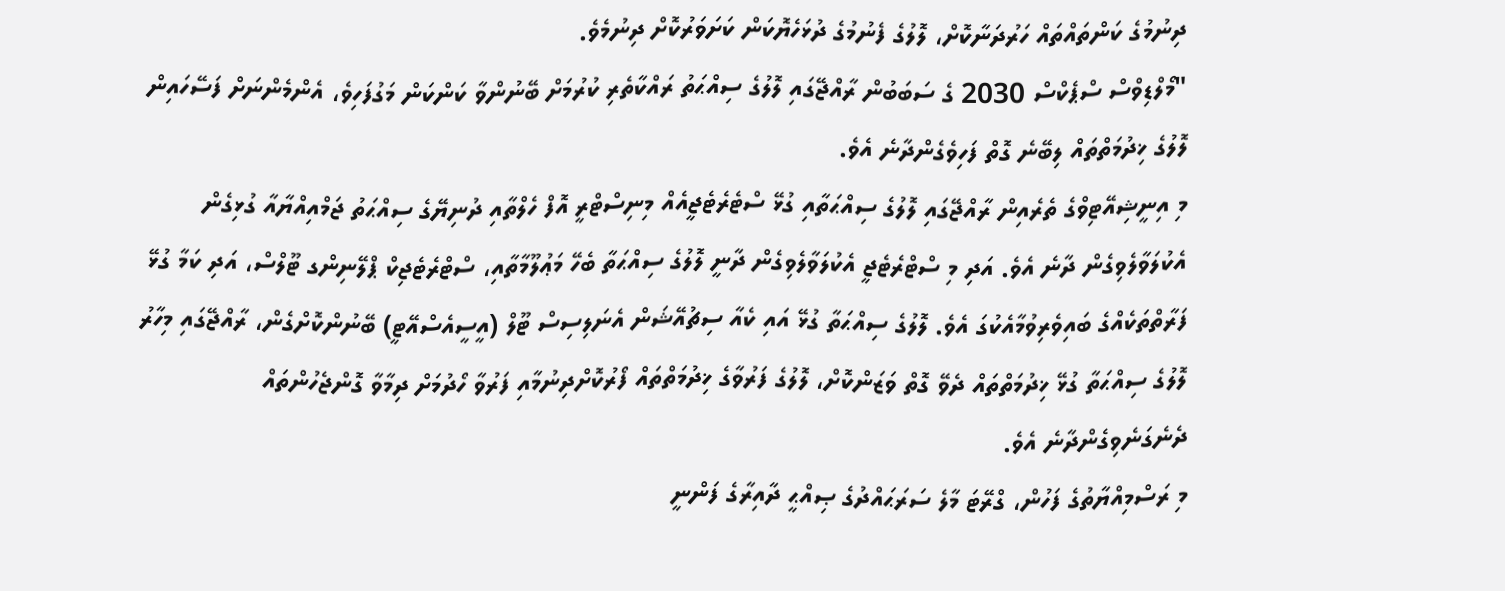ދިނުމުގެ ކަންތައްތައް ހަރުދަނާކޮށް، ލޮލުގެ ފެނުމުގެ ދުޅަހެޔޮކަން ކަށަވަރުކޮށް ދިނުމެވެ.
"މޯލްޑިވްސް ސްޕެކްސް 2030 ގެ ސަބަބުން ރާއްޖޭގައި ލޮލުގެ ސިއްޙަތު ރައްކާތެރި ކުރުމަށް ބޭނުންވާ ކަންކަން މަގުފަހިވެ، އެންމެންނަށް ފަސޭހައިން ލޮލުގެ ޚިދުމަތްތައް ލިބޭނެ ގޮތް ފަހިވެގެންދާނެ އެވެ.
މި އިނީޝިއޭޓިވްގެ ތެރެއިން ރާއްޖޭގައި ލޮލުގެ ސިއްޙަތާއި ގުޅޭ ސްޓެރެޓެޖީއެއް މިނިސްޓްރީ އޮފް ހެލްތާއި ދުނިޔޭގެ ސިއްޙަތު ޖަމްއިއްޔާއާ ގުޅިގެން އެކުލަވާލެވިގެން ދާނެ އެވެ. އަދި މި ސްޓްރެޓެޖީ އެކުލަވާލެވިގެން ދާނީ ލޮލުގެ ސިއްޙަތާ ބެހޭ މަޢުލޫމާތާއި، ސްޓްރެޓެޖިކް ޕްލޭނިންގ ޓޫލްސް، އަދި ކަމާ ގުޅޭ ފަރާތްތަކެއްގެ ބައިވެރިވުމާއެކުގަ އެވެ. ލޮލުގެ ސިއްޙަތާ ގުޅޭ އައި ކެއާ ސިޗުއޭޝަން އެނަލިސިސް ޓޫލް (އީސީއެސްއޭޓީ) ބޭނުންކޮށްގެން، ރާއްޖޭގައި މިހާރު ލޮލުގެ ސިއްޙަތާ ގުޅޭ ޚިދުމަތްތައް ދެވޭ ގޮތް ވަޒަންކޮށް، ލޮލުގެ ފަރުވާގެ ޚިދުމަތްތައް ފޯރުކޮށްދިނުމާއި ފަރުވާ ހޯދުމަށް ދިމާވާ ގޮންޖެހުންތައް ދެނެގަނެވިގެންދާނެ އެވެ.
މި ރަސްމިއްޔާތުގެ ފަހުން، ގްރޭޓަ މާލެ ސަރަޙައްދުގެ ޞިއްޙީ ދާއިރާގެ ފަންނީ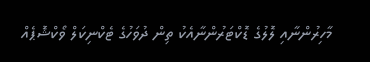މާހިރުންނާއި ލޮލުގެ ޑޮކްޓަރުންނާއެކު ތިން ދުވަހުގެ ޓެކްނިކަލް ވޯކްޝޮޕެއް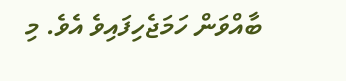ބާއްވަން ހަމަޖެހިފައިވެ އެވެ. މި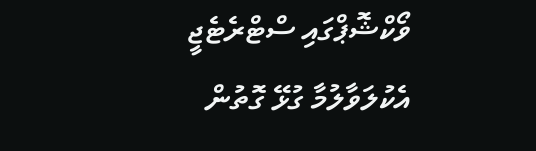ވޯކްޝޮޕްގައި ސްޓްރެޓެޖީ އެކުލަވާލުމާ ގުޅޭ ގޮތުން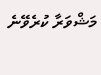މަޝްވަރާ ކުރެވޭނެ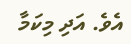އެވެ. އަދި މިކަމާ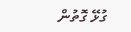ގުޅޭ ގޮތުން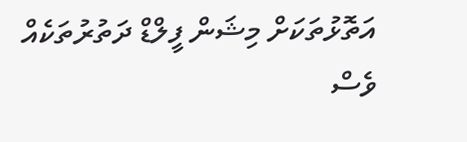އަތޮޅުތަކަށް މިޝަން ފީލްޑް ދަތުރުތަކެއް ވެސް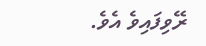ރޭވިފައިވެ އެވެ.